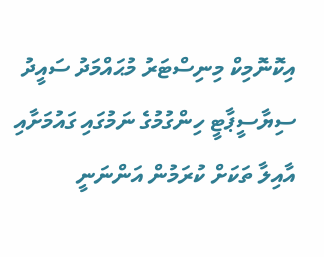އިކޮނޮމިކް މިނިސްޓަރު މުޙައްމަދު ސައީދު
ސިޔާސީޕާޓީ ހިންގުމުގެ ނަމުގައި ގައުމަށާއި އާއިލާ ތަކަށް ކުރަމުން އަންނަނީ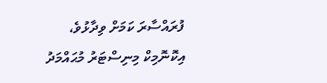ފުރައްސާރަ ކަމަށް ވިދާޅުވެ، އިކޮނޮމިކް މިނިސްޓަރު މުޙައްމަދު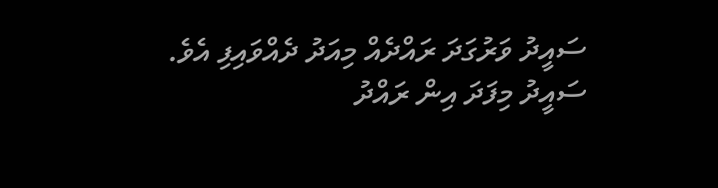ސައީދު ވަރުގަދަ ރައްދެއް މިއަދު ދެއްވައިފި އެވެ.
ސައީދު މިފަދަ އިން ރައްދު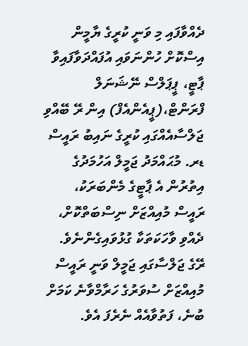ދެއްވާފައި މި ވަނީ ކުރީގެ ޔާމީން އިސްކޮށް ހުންނަވައި އުފައްދަވާފައިވާ ޕާޓީ، ޕީޕަލްސް ނޭޝަނަލް ފްރަންޓް،(ޕީއެންއެފް) އިން ރޭ ބޭއްވި ޖަލްސާއެއްގައި ކުރީގެ ނައިބު ރައީސް ޑރ. މުޙައްމަދު ޖަމީލް އަހުމަދުގެ އިތުރުން އެ ޕާޓީގެ މެންބަރަކު، ރައީސް މުއިއްޒަށް ނިސްބަތްކޮށް، ދެއްވި ވާހަކަތަކާ ގުޅުވައިގެންނެވެ.
ރޭގެ ޖަލްސާގައި ޖަމީލް ވަނީ ރައީސް މުއިއްޒަށް ސުވަރުގެ ހަރާމްވާނެ ކަމަށް ބުނެ، ފަތުވާއެއް ނެރެފަ އެވެ.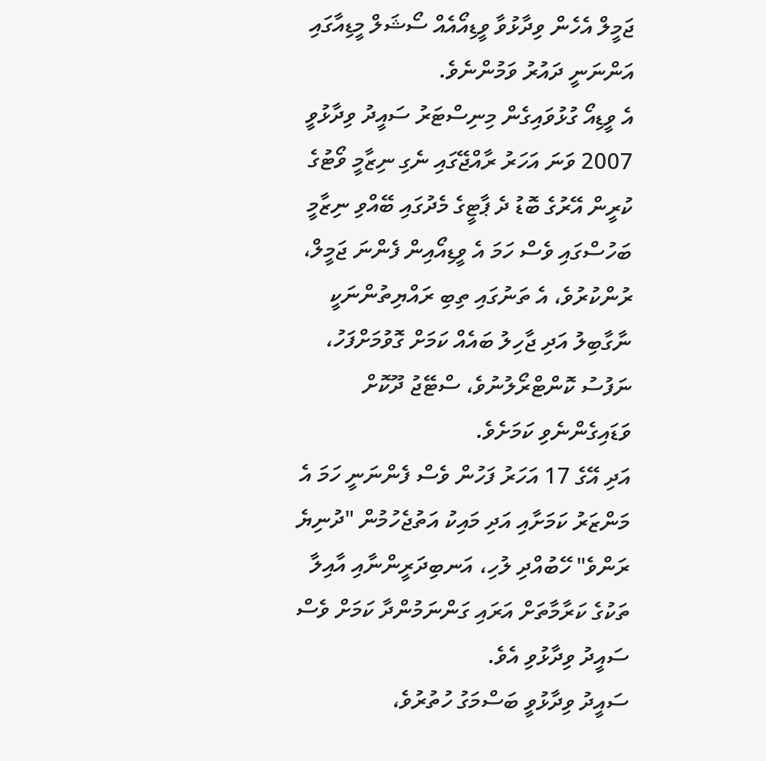ޖަމީލް އެހެން ވިދާޅުވާ ވީޑިއޯއެއް ސޯޝަލް މީޑިއާގައި އަންނަނީ ދައުރު ވަމުންނެވެ.
އެ ވީޑިއޯ ގުޅުވައިގެން މިނިސްޓަރު ސައީދު ވިދާޅުވީ 2007 ވަނަ އަހަރު ރާއްޖޭގައި ނެގި ނިޒާމީ ވޯޓުގެ ކުރީން އޭރުގެ ބޮޑު ދެ ޕާޓީގެ މެދުގައި ބޭއްވި ނިޒާމީ ބަހުސްގައި ވެސް ހަމަ އެ ވީޑިއޯއިން ފެންނަ ޖަމީލް، ރުންކުރުވެ، އެ ތަނުގައި ތިބި ރައްޔިތުންނަކީ ނާގާބިލު އަދި ޖާހިލު ބައެއް ކަމަށް ގޮވުމަށްފަހު، ނަފުސު ކޮންޓްރޯލުނުވެ، ސްޓޭޖު ދޫކޮށް ވަޑައިގެންނެވި ކަމަށެވެ.
އަދި އޭގެ 17 އަހަރު ފަހުން ވެސް ފެންނަނީ ހަމަ އެ މަންޒަރު ކަމަށާއި އަދި މައިކު އަތުޖެހުމުން "ދުނިޔެ ރަންވެ" ހޭބުއްދި ލުހި، އަނބިދަރީންނާއި އާއިލާ ތަކުގެ ކަރާމާތަށް އަރައި ގަންނަމުންދާ ކަމަށް ވެސް ސައީދު ވިދާޅުވި އެވެ.
ސައީދު ވިދާޅުވީ ބަސްމަގު ހުތުރުވެ،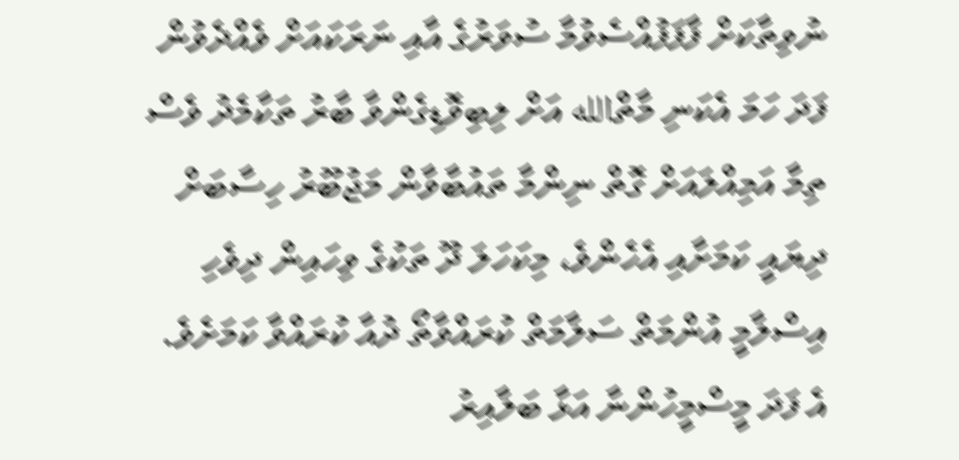ނުވިތާކަށް ފާފަފުއްސެވުމާ ސުވަރުގެ އާއި ނަރަކައަށް ވެއްދެވުން ފަދަ ހަމަ އެކަނި މާތްالله އަށް ލިބިވޮޑިގެންވާ ބާރު ތަކާމެދު ވެސް ތިމާ އަމިއްލައަށް ގޮތް ނިންމާ ތައުބާވާން މަޖުބޫރު ހިސާބަށް ދިޔައީ ކަމަށާއި އެހެންވެ، މިކަހަލަ ދޫ ތަކުގެ ވިހައިން ދިވެހި އިސްލާމީ އުންމަތް ސަލާމަތް ކުރައްވާތޯ ދުއާ ކުރައްވާ ކަމަށެވެ.
އެ ފަދަ މީސްމީހުންނާ އަޅާ ބަލާއިރު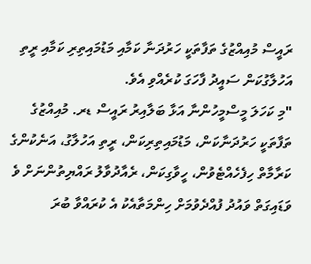ރައީސް މުއިއްޒުގެ ތަފާތަކީ ހަރުދަނާ ކަމާއި މަޑުމައިތިރި ކަމާއި ރީތި އަހުލާގުކަން ސައީދު ފާހަގަ ކުރެއްވި އެވެ.
"މި ކަހަލަ މީސްމީހުންނާ އަޅާ ބަލާއިރު ރައީސް ޑރ. މުއިއްޒުގެ ތަފާތަކީ ހަރުދަނާކަން، މަޑުމައިތިރިކަން، ރީތި އަހުލާގު، އަނެކުންގެ ކަރާމާތް ހިފެހެއްޓެވުން، ހީވާގިކަން، ރެއާދުވާލު ރައްޔިތުންނަށް ވެ ވަޑައިގަތް ވައުދު ފުއްދެވުމަށް ހިންމަތާއެކު އެ ކުރައްވާ ބުރަ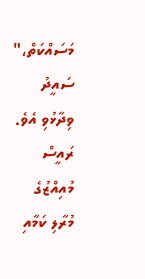މަސައްކަތް،" ސައީދު ވިދާޅުވި އެވެ.
ރައީސް މުއިއްޒުގެ މުރާލި ކަމާއި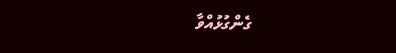ގެންގުޅުއްވާ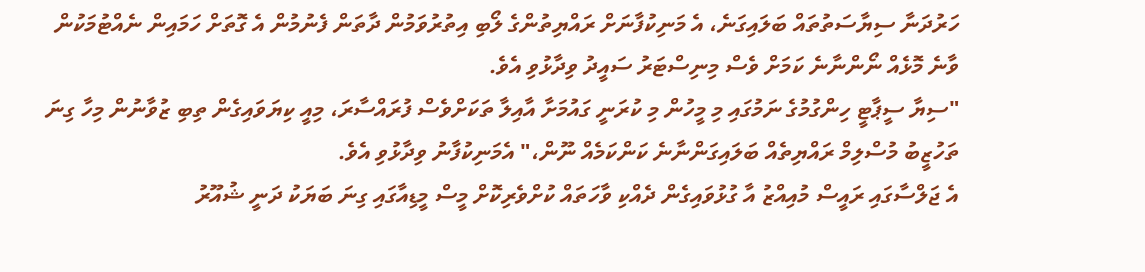ހަރުދަނާ ސިޔާސަތުތައް ބަލައިގަނެ، އެ މަނިކުފާނަށް ރައްޔިތުންގެ ލޯބި އިތުރުވަމުން ދާތަން ފެނުމުން އެ ގޮތަށް ހަމައިން ނެއްޓުމަކުން ވާނެ މޮޅެއް ނޯންނާނެ ކަމަށް ވެސް މިނިސްޓަރު ސައީދު ވިދާޅުވި އެވެ.
"ސިޔާ ސީޕާޓީ ހިންގުމުގެ ނަމުގައި މި މީހުން މި ކުރަނީ ގައުމަށާ އާއިލާ ތަކަށްވެސް ފުރައްސާރަ، މިއީ ކިޔަވައިގެން ތިބި ޒުވާނުން މިހާ ގިނަ ތަހުޒީބު މުސްލިމް ރައްޔިތެއް ބަލައިގަންނާނެ ކަންކަމެއް ނޫން،" އެމަނިކުފާނު ވިދާޅުވި އެވެ.
އެ ޖަލްސާގައި ރައީސް މުއިއްޒު އާ ގުޅުވައިގެން ދެއްކި ވާހަތައް ކުށްވެރިކޮށް މީސް މީޑިއާގައި ގިނަ ބަޔަކު ދަނީ ޝުއޫރު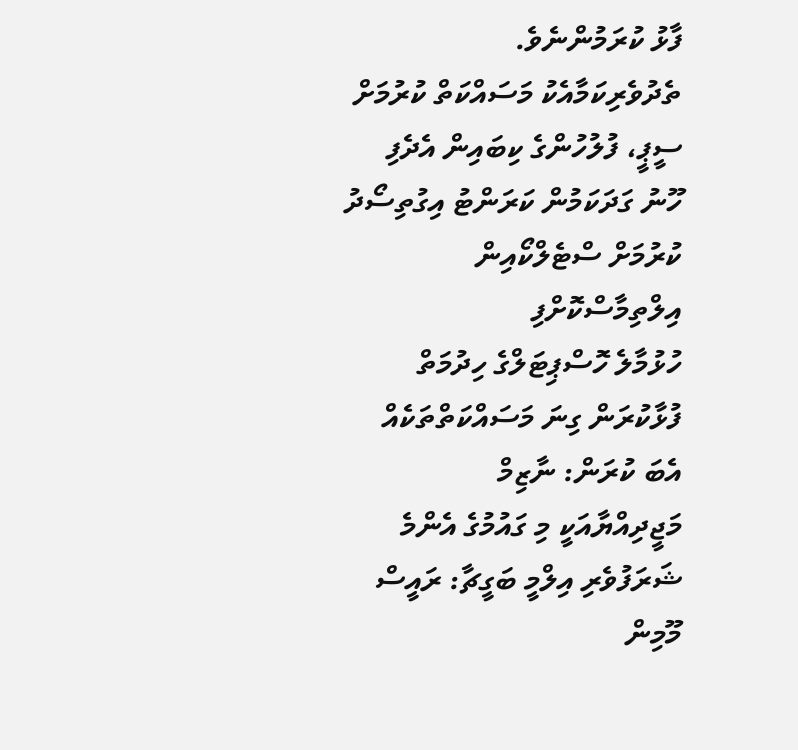ފާޅު ކުރަމުންނެވެ.
ތެދުވެރިކަމާއެކު މަސައްކަތް ކުރުމަށް ސީޕީ، ފުލުހުންގެ ކިބައިން އެދެފި
ހޫނު ގަދަކަމުން ކަރަންޓު އިގުތިސޯދު ކުރުމަށް ސްޓެލްކޯއިން އިލްތިމާސްކޮށްފި
ހުޅުމާލެ ހޮސްޕިޓަލްގެ ހިދުމަތް ފުޅާކުރަން ގިނަ މަސައްކަތްތަކެއް އެބަ ކުރަން: ނާޒިމް
މަޖީދިއްޔާއަކީ މި ގައުމުގެ އެންމެ ޝަރަފުވެރި އިލްމީ ބަގީޗާ: ރައީސް
މޫމިން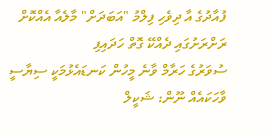ފުއާދުގެ އާ ދިވެހި ފިލްމު "އަބަދަށް" މާލެއާ އެއްކޮށް ރަށްރަށުގައި ދެއްކޭ ގޮތް ހަދައިފި
ސުވަރުގެ ހަރާމް ވާނެ މީހުން ކަނޑައެޅުމަކީ ސިޔާސީ ވާހަކައެއް ނޫން: ޝަކީލް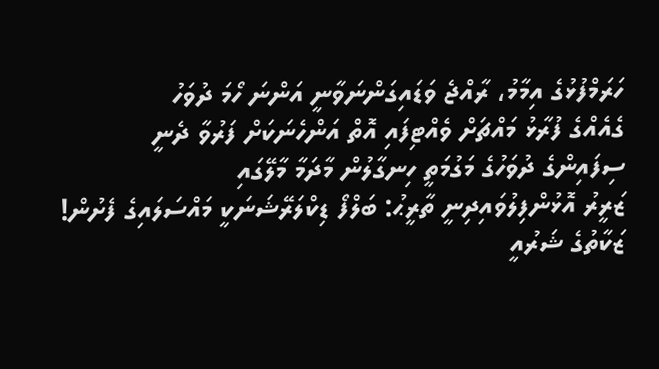ހަރަމްފުޅުގެ އިމާމު، ރާއްޖެ ވަޑައިގަންނަވާނީ އަންނަ ހޯމަ ދުވަހު
ގެއެއްގެ ފުރާޅު މައްޗަށް ވެއްޓިފައި އޮތް އަންހެނަކަށް ފަރުވާ ދެނީ
ސިފައިންގެ ދުވަހުގެ މަގުމަތީ ހިނގާލުން މާދަމާ މާލޭގައި
ޒަރީރު އޮޅުންފިލުވައިދިނީ ތާރީޙު: ބަލްފޯ ޑިކްލަރޭޝަނަކީ މައްސަލައިގެ ފެށުން!
ޒަކާތުގެ ޝަރުއީ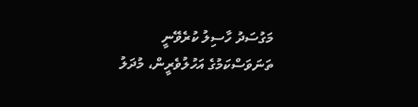މަގުސަދު ހާސިލު ކުރެވޭނީ ތަނަވަސްކަމުގެ އަހުލުވެރީން، މުދަލު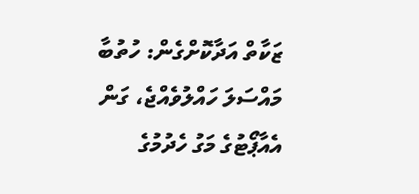ޒަކާތް އަދާކޮށްގެން: ހުތުބާ
މައްސަލަ ހައްލުވެއްޖެ، ގަން އެއާޕޯޓުގެ މަގު ހެދުމުގެ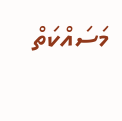މަސައްކަތް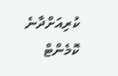ކުރިއަށްދާނެ
ކޮމެންޓް